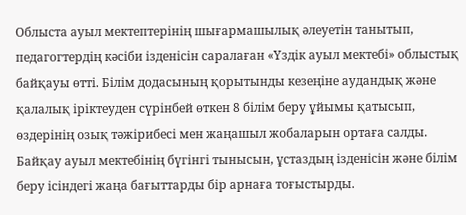Облыста ауыл мектептерінің шығармашылық әлеуетін танытып, педагогтердің кәсіби ізденісін саралаған «Үздік ауыл мектебі» облыстық байқауы өтті. Білім додасының қорытынды кезеңіне аудандық және қалалық іріктеуден сүрінбей өткен 8 білім беру ұйымы қатысып, өздерінің озық тәжірибесі мен жаңашыл жобаларын ортаға салды.
Байқау ауыл мектебінің бүгінгі тынысын, ұстаздың ізденісін және білім беру ісіндегі жаңа бағыттарды бір арнаға тоғыстырды.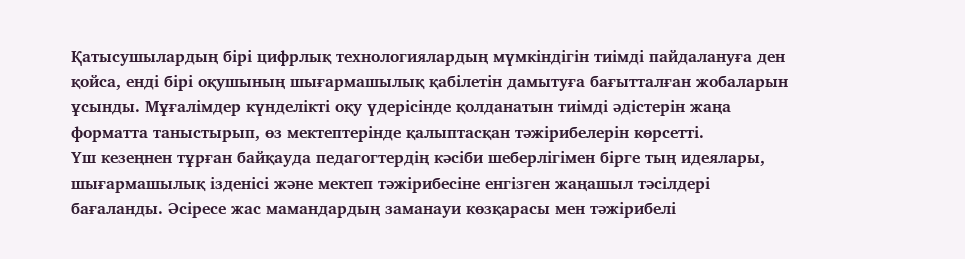Қатысушылардың бірі цифрлық технологиялардың мүмкіндігін тиімді пайдалануға ден қойса, енді бірі оқушының шығармашылық қабілетін дамытуға бағытталған жобаларын ұсынды. Мұғалімдер күнделікті оқу үдерісінде қолданатын тиімді әдістерін жаңа форматта таныстырып, өз мектептерінде қалыптасқан тәжірибелерін көрсетті.
Үш кезеңнен тұрған байқауда педагогтердің кәсіби шеберлігімен бірге тың идеялары, шығармашылық ізденісі және мектеп тәжірибесіне енгізген жаңашыл тәсілдері бағаланды. Әсіресе жас мамандардың заманауи көзқарасы мен тәжірибелі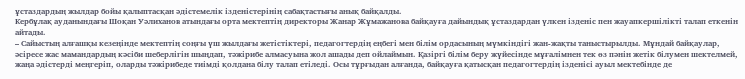ұстаздардың жылдар бойы қалыптасқан әдістемелік ізденістерінің сабақтастығы анық байқалды.
Кербұлақ ауданындағы Шоқан Уәлиханов атындағы орта мектептің директоры Жанар Жұмажанова байқауға дайындық ұстаздардан үлкен ізденіс пен жауапкершілікті талап еткенін айтады.
– Сайыстың алғашқы кезеңінде мектептің соңғы үш жылдағы жетістіктері, педагогтердің еңбегі мен білім ордасының мүмкіндігі жан-жақты таныстырылды. Мұндай байқаулар, әсіресе жас мамандардың кәсіби шеберлігін шыңдап, тәжірибе алмасуына жол ашады деп ойлаймын. Қазіргі білім беру жүйесінде мұғалімнен тек өз пәнін жетік білумен шектелмей, жаңа әдістерді меңгеріп, оларды тәжірибеде тиімді қолдана білу талап етіледі. Осы тұрғыдан алғанда, байқауға қатысқан педагогтердің ізденісі ауыл мектебінде де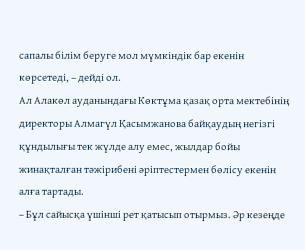сапалы білім беруге мол мүмкіндік бар екенін көрсетеді, – дейді ол.
Ал Алакөл ауданындағы Көктұма қазақ орта мектебінің директоры Алмагүл Қасымжанова байқаудың негізгі құндылығы тек жүлде алу емес, жылдар бойы жинақталған тәжірибені әріптестермен бөлісу екенін алға тартады.
– Бұл сайысқа үшінші рет қатысып отырмыз. Әр кезеңде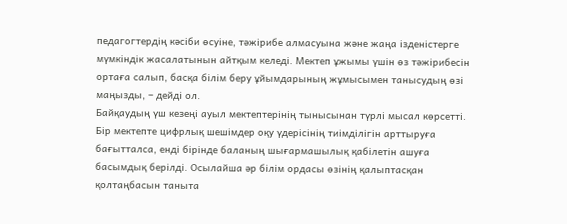педагогтердің кәсіби өсуіне, тәжірибе алмасуына және жаңа ізденістерге мүмкіндік жасалатынын айтқым келеді. Мектеп ұжымы үшін өз тәжірибесін ортаға салып, басқа білім беру ұйымдарының жұмысымен танысудың өзі маңызды, – дейді ол.
Байқаудың үш кезеңі ауыл мектептерінің тынысынан түрлі мысал көрсетті. Бір мектепте цифрлық шешімдер оқу үдерісінің тиімділігін арттыруға бағытталса, енді бірінде баланың шығармашылық қабілетін ашуға басымдық берілді. Осылайша әр білім ордасы өзінің қалыптасқан қолтаңбасын таныта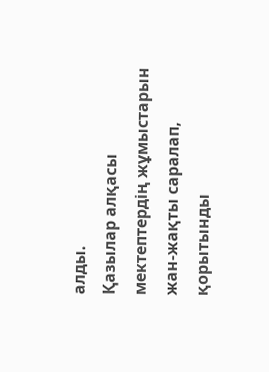алды.
Қазылар алқасы мектептердің жұмыстарын жан-жақты саралап, қорытынды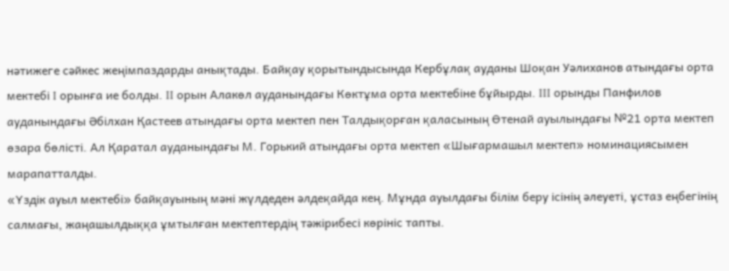нәтижеге сәйкес жеңімпаздарды анықтады. Байқау қорытындысында Кербұлақ ауданы Шоқан Уәлиханов атындағы орта мектебі I орынға ие болды. II орын Алакөл ауданындағы Көктұма орта мектебіне бұйырды. III орынды Панфилов ауданындағы Әбілхан Қастеев атындағы орта мектеп пен Талдықорған қаласының Өтенай ауылындағы №21 орта мектеп өзара бөлісті. Ал Қаратал ауданындағы М. Горький атындағы орта мектеп «Шығармашыл мектеп» номинациясымен марапатталды.
«Үздік ауыл мектебі» байқауының мәні жүлдеден әлдеқайда кең. Мұнда ауылдағы білім беру ісінің әлеуеті, ұстаз еңбегінің салмағы, жаңашылдыққа ұмтылған мектептердің тәжірибесі көрініс тапты.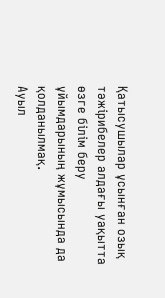Қатысушылар ұсынған озық тәжірибелер алдағы уақытта өзге білім беру ұйымдарының жұмысында да қолданылмақ.
Ауыл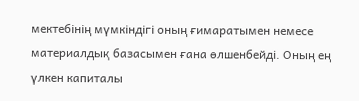мектебінің мүмкіндігі оның ғимаратымен немесе материалдық базасымен ғана өлшенбейді. Оның ең үлкен капиталы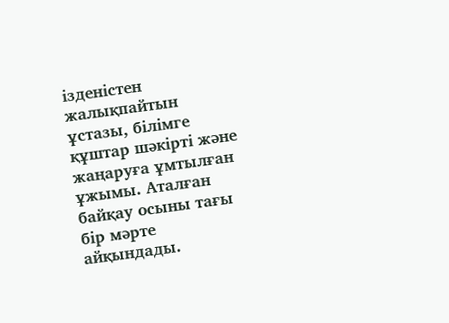ізденістен жалықпайтын ұстазы, білімге құштар шәкірті және жаңаруға ұмтылған ұжымы. Аталған байқау осыны тағы бір мәрте айқындады.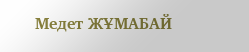Медет ЖҰМАБАЙ